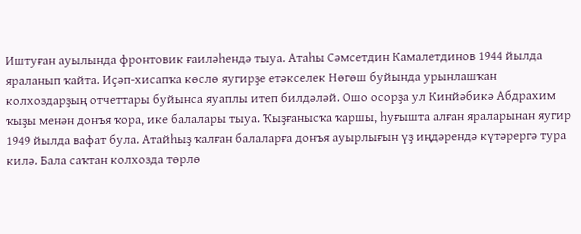Иштуған ауылында фронтовик ғаиләһендә тыуа. Атаһы Сәмсетдин Камалетдинов 1944 йылда яраланып ҡайта. Иҫәп-хисапҡа көслө яугирҙе етәкселек Нөгөш буйында урынлашҡан колхоздарҙың отчеттары буйынса яуаплы итеп билдәләй. Ошо осорҙа ул Кинйәбикә Абдрахим ҡыҙы менән донъя ҡора, ике балалары тыуа. Ҡыҙғанысҡа ҡаршы, һуғышта алған яраларынан яугир 1949 йылда вафат була. Атайһыҙ ҡалған балаларға донъя ауырлығын үҙ иңдәрендә күтәрергә тура килә. Бала саҡтан колхозда төрлө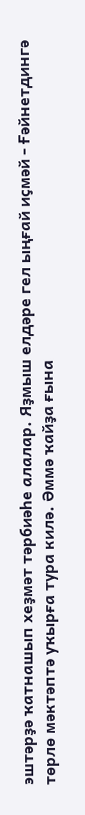эштәрҙә ҡатнашып хеҙмәт тәрбиәһе алалар. Яҙмыш елдәре гел ыңғай иҫмәй - Ғәйнетдингә төрлө мәктәптә уҡырға тура килә. Әммә ҡайҙа ғына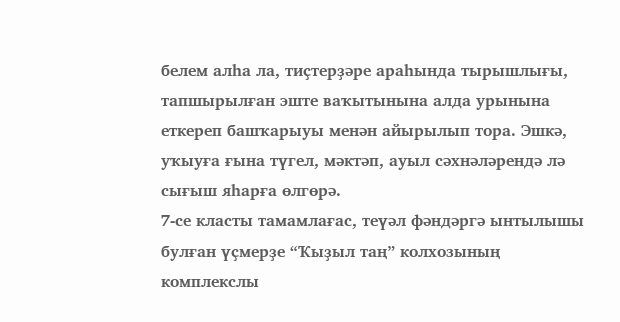белем алһа ла, тиҫтерҙәре араһында тырышлығы, тапшырылған эште ваҡытынына алда урынына еткереп башҡарыуы менән айырылып тора. Эшкә, уҡыуға ғына түгел, мәктәп, ауыл сәхнәләрендә лә сығыш яһарға өлгөрә.
7-се класты тамамлағас, теүәл фәндәргә ынтылышы булған үҫмерҙе “Ҡыҙыл таң” колхозының комплекслы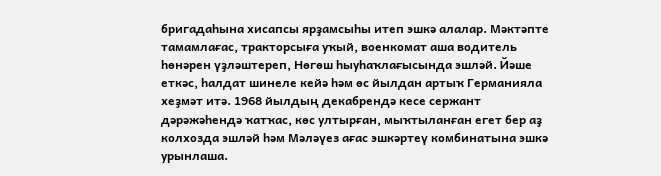бригадаһына хисапсы ярҙамсыһы итеп эшкә алалар. Мәктәпте тамамлағас, тракторсыға уҡый, военкомат аша водитель һөнәрен үҙләштереп, Нөгөш һыуһаҡлағысында эшләй. Йәше еткәс, һалдат шинеле кейә һәм өс йылдан артыҡ Германияла хеҙмәт итә. 1968 йылдың декабрендә кесе сержант дәрәжәһендә ҡатҡас, көс ултырған, мыҡтыланған егет бер аҙ колхозда эшләй һәм Мәләүез ағас эшкәртеү комбинатына эшкә урынлаша.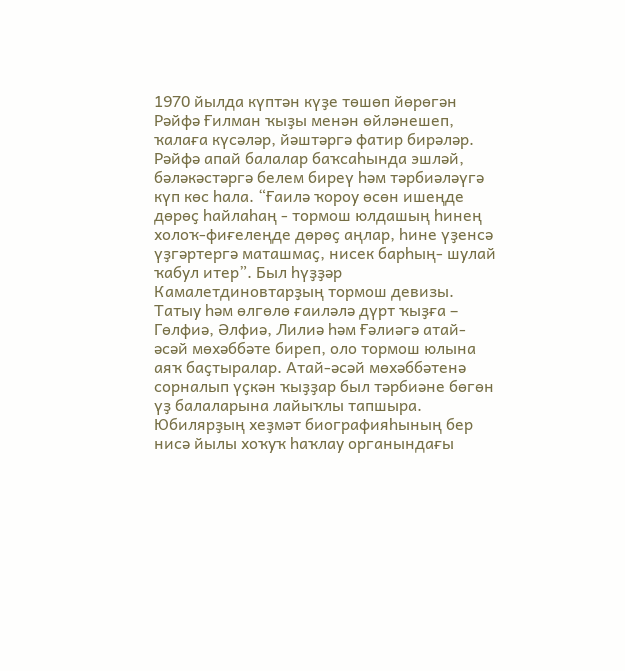1970 йылда күптән күҙе төшөп йөрөгән Рәйфә Ғилман ҡыҙы менән өйләнешеп, ҡалаға күсәләр, йәштәргә фатир бирәләр. Рәйфә апай балалар баҡсаһында эшләй, бәләкәстәргә белем биреү һәм тәрбиәләүгә күп көс һала. “Ғаилә ҡороу өсөн ишеңде дөрөҫ һайлаһаң - тормош юлдашың һинең холоҡ-фиғелеңде дөрөҫ аңлар, һине үҙенсә үҙгәртергә маташмаҫ, нисек барһың- шулай ҡабул итер”. Был һүҙҙәр Камалетдиновтарҙың тормош девизы.
Татыу һәм өлгөлө ғаиләлә дүрт ҡыҙға – Гөлфиә, Әлфиә, Лилиә һәм Ғәлиәгә атай-әсәй мөхәббәте биреп, оло тормош юлына аяҡ баҫтыралар. Атай-әсәй мөхәббәтенә сорналып үҫкән ҡыҙҙар был тәрбиәне бөгөн үҙ балаларына лайыҡлы тапшыра. Юбилярҙың хеҙмәт биографияһының бер нисә йылы хоҡуҡ һаҡлау органындағы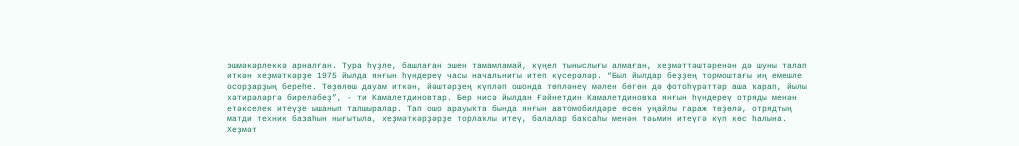эшмәкәрлеккә арналған. Тура һүҙле, башлаған эшен тамамламай, күңел тыныслығы алмаған, хеҙмәттәштәренән дә шуны талап иткән хеҙмәткәрҙе 1975 йылда янғын һүндереү часы начальнигы итеп күсерәләр. “Был йылдар беҙҙең тормоштағы иң емешле осорҙарҙың береһе. Төҙөлөш дауам иткән, йәштәрҙең күпләп ошонда төпләнеү мәлен бөгөн дә фотоһүрәттәр аша ҡарап, йылы хәтирәләргә биреләбеҙ”, - ти Камалетдиновтар. Бер нисә йылдан Ғәйнетдин Камалетдиновҡа янғын һүндереү отряды менән етәкселек итеүҙе ышанып тапшыралар. Тап ошо арауыҡта бында янғын автомобилдәре өсөн уңайлы гараж төҙөлә, отрядтың матди техник базаһын нығытыла, хеҙмәткәрҙәрҙе торлаҡлы итеү, балалар баҡсаһы менән тәьмин итеүгә күп көс һалына. Хеҙмәт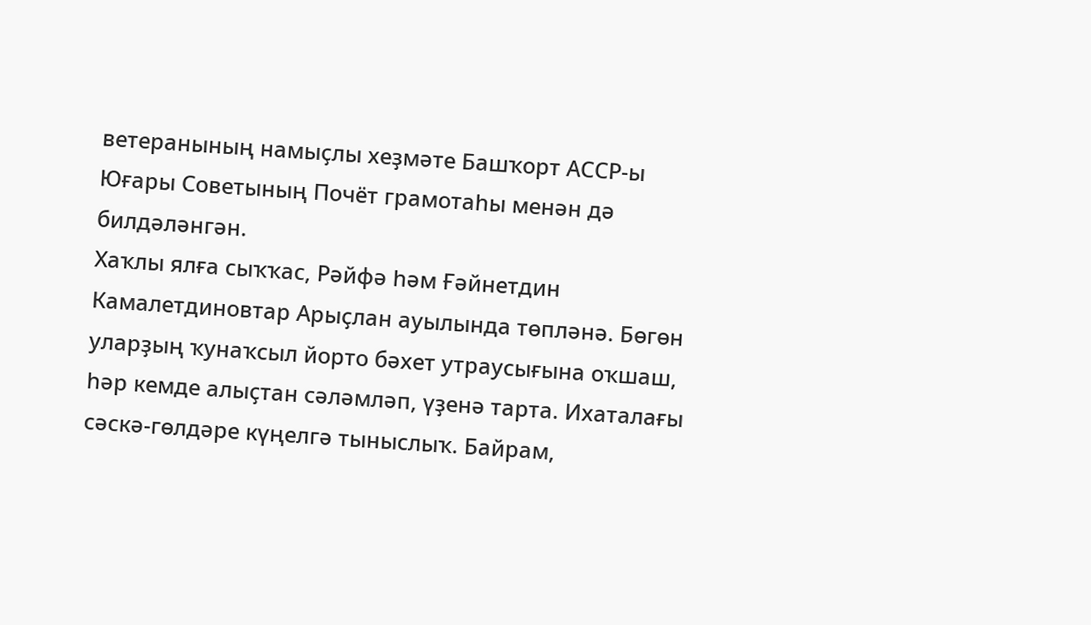ветеранының намыҫлы хеҙмәте Башҡорт АССР-ы Юғары Советының Почёт грамотаһы менән дә билдәләнгән.
Хаҡлы ялға сыҡҡас, Рәйфә һәм Ғәйнетдин Камалетдиновтар Арыҫлан ауылында төпләнә. Бөгөн уларҙың ҡунаҡсыл йорто бәхет утраусығына оҡшаш, һәр кемде алыҫтан сәләмләп, үҙенә тарта. Ихаталағы сәскә-гөлдәре күңелгә тыныслыҡ. Байрам,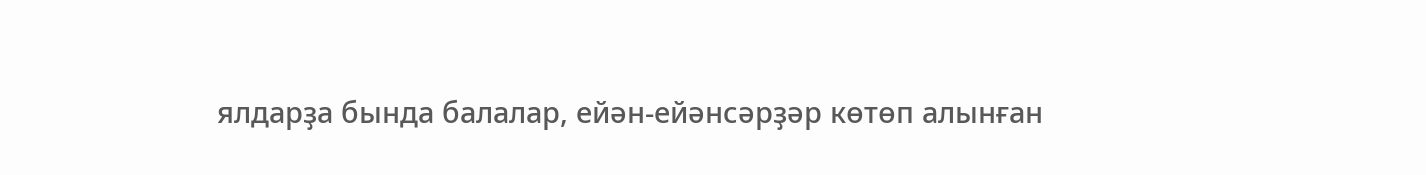ялдарҙа бында балалар, ейән-ейәнсәрҙәр көтөп алынған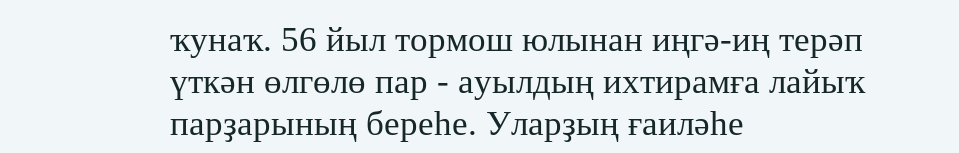ҡунаҡ. 56 йыл тормош юлынан иңгә-иң терәп үткән өлгөлө пар - ауылдың ихтирамға лайыҡ парҙарының береһе. Уларҙың ғаиләһе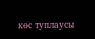көс туплаусы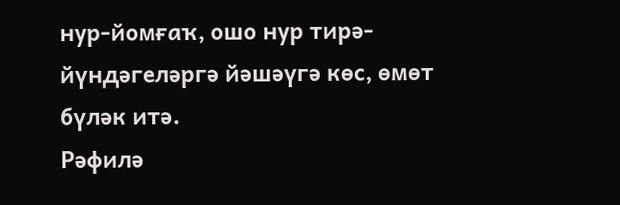нур-йомғаҡ, ошо нур тирә-йүндәгеләргә йәшәүгә көс, өмөт бүләк итә.
Рәфилә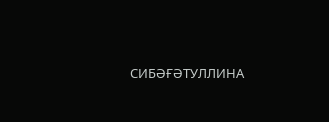СИБӘҒӘТУЛЛИНА